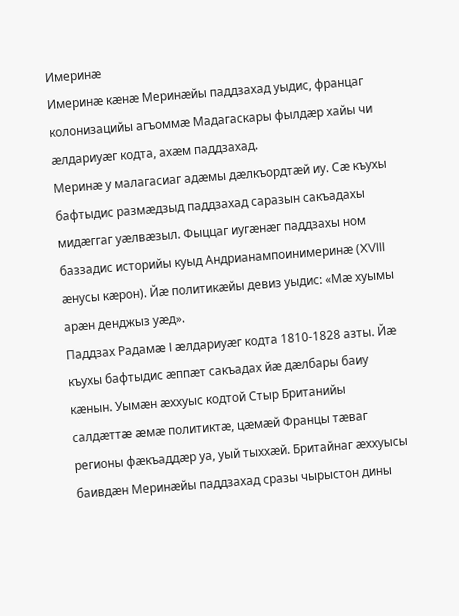Имеринæ
Имеринæ кæнæ Меринæйы паддзахад уыдис, францаг колонизацийы агъоммæ Мадагаскары фылдæр хайы чи æлдариуæг кодта, ахæм паддзахад.
Меринæ у малагасиаг адæмы дæлкъордтæй иу. Сæ къухы бафтыдис размæдзыд паддзахад саразын сакъадахы мидæггаг уæлвæзыл. Фыццаг иугæнæг паддзахы ном баззадис историйы куыд Андрианампоинимеринæ (XVIII æнусы кæрон). Йæ политикæйы девиз уыдис: «Мæ хуымы арæн денджыз уæд».
Паддзах Радамæ I æлдариуæг кодта 1810-1828 азты. Йæ къухы бафтыдис æппæт сакъадах йæ дæлбары баиу кæнын. Уымæн æххуыс кодтой Стыр Британийы салдæттæ æмæ политиктæ, цæмæй Францы тæваг регионы фæкъаддæр уа, уый тыххæй. Бритайнаг æххуысы баивдæн Меринæйы паддзахад сразы чырыстон дины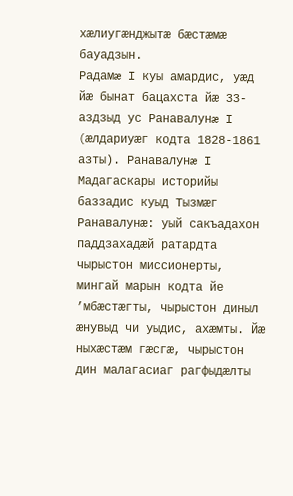хæлиугæнджытæ бæстæмæ бауадзын.
Радамæ I куы амардис, уæд йæ бынат бацахста йæ 33-аздзыд ус Ранавалунæ I (æлдариуæг кодта 1828-1861 азты). Ранавалунæ I Мадагаскары историйы баззадис куыд Тызмæг Ранавалунæ: уый сакъадахон паддзахадæй ратардта чырыстон миссионерты, мингай марын кодта йе ’мбæстæгты, чырыстон диныл æнувыд чи уыдис, ахæмты. Йæ ныхæстæм гæсгæ, чырыстон дин малагасиаг рагфыдæлты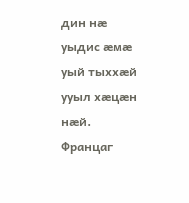дин нæ уыдис æмæ уый тыххæй ууыл хæцæн нæй. Францаг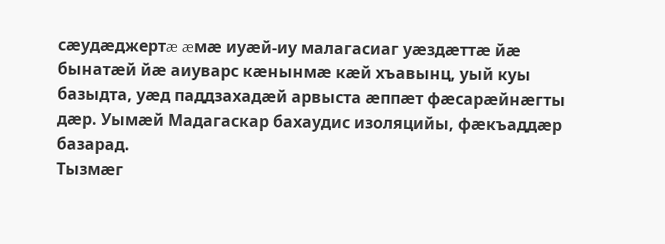сæудæджертæ æмæ иуæй-иу малагасиаг уæздæттæ йæ бынатæй йæ аиуварс кæнынмæ кæй хъавынц, уый куы базыдта, уæд паддзахадæй арвыста æппæт фæсарæйнæгты дæр. Уымæй Мадагаскар бахаудис изоляцийы, фæкъаддæр базарад.
Тызмæг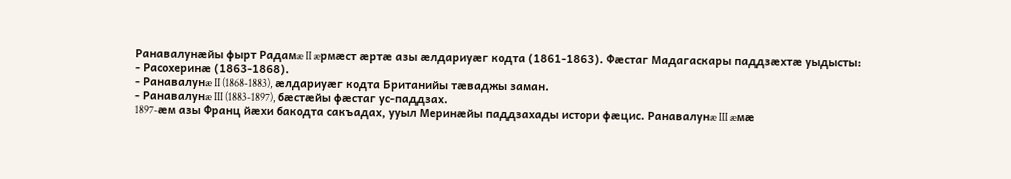Ранавалунæйы фырт Радамæ II æрмæст æртæ азы æлдариуæг кодта (1861-1863). Фæстаг Мадагаскары паддзæхтæ уыдысты:
- Расохеринæ (1863-1868).
- Ранавалунæ II (1868-1883), æлдариуæг кодта Британийы тæваджы заман.
- Ранавалунæ III (1883-1897), бæстæйы фæстаг ус-паддзах.
1897-æм азы Франц йæхи бакодта сакъадах, ууыл Меринæйы паддзахады истори фæцис. Ранавалунæ III æмæ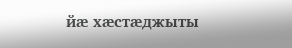йæ хæстæджыты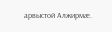арвыстой Алжирмæ.